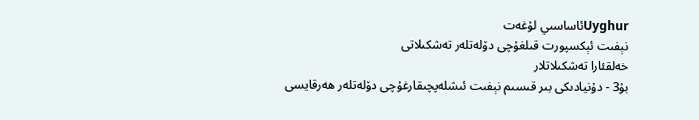Uyghurئاساسىي لۇغەت
نېفىت ئېكسپورت قىلغۇچى دۆلەتلەر تەشكىلاتى
خەلقئارا تەشكىلاتلار
بۇ3 - دۇنيادىكى بىر قىسىم نېفىت ئىشلەپچىقارغۇچى دۆلەتلەر ھەرقايسى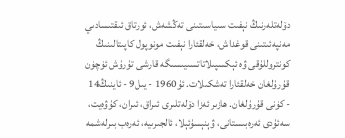دۆلەتلەرنىڭ نېفىت سىياسىتىنى تەڭشەش، ئورتاق ئىقتىسادىي مەنپەئىتىنى قوغداش، خەلقئارا نېفىت مونوپول كاپىتالىنىڭ كونتروللۇقى ۋە ئېكسپىلاتاتسىيىسىگە قارشى تۇرۇش ئۈچۈن قۇرۇلغان خەلقئارا تەشكىلات. ئۇ1960 - يىل9 - ئاينىڭ14 - كۈنى قۇرۇلغان. ھازىر ئەزا دۆلەتلىرى ئىراق، ئىران، كۇۋەيت، سەئۇدى ئەرەبىستانى، ۋېنېسۇئېلا، ئالجىرىيە، ئەرەب بىرلەشمە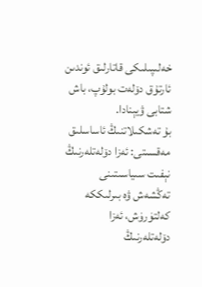خەلىپىلىكى قاتارلىق ئوندىن ئارتۇق دۆلەت بولۇپ، باش شتابى ۋيېنادا.
بۇ تەشكىلاتنىڭ ئاساسلىق مەقسىتى: ئەزا دۆلەتلەرنىڭ نېفىت سىياسىتىنى تەڭشەش ۋە بىرلىككە كەلتۈرۈش، ئەزا دۆلەتلەرنىڭ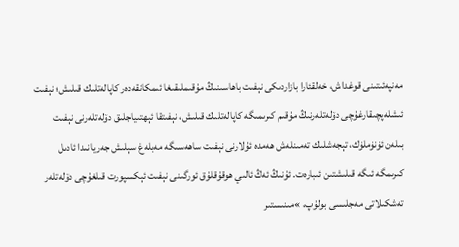مەنپەئىتىنى قوغداش، خەلقئارا بازاردىكى نېفىت باھاسىنىڭ مۇقىملىقىغا ئىمكانقەدەر كاپالەتلىك قىلىش؛ نېفىت ئىشلەپچىقارغۇچى دۆلەتلەرنىڭ مۇقىم كىرىمىگە كاپالەتلىك قىلىش، نېفىتقا ئېھتىياجلىق دۆلەتلەرنى نېفىت بىلەن ئۈنۈملۈك، تېجەشلىك تەمىنلەش ھەمدە ئۇلارنى نېفىت ساھەسىگە مەبلەغ سېلىش جەريانىدا ئادىل كىرىمگە ئىگە قىلىشتىن ئىبارەت. ئۇنىڭ ئەڭ ئالىي ھوقۇقلۇق ئورگىنى نېفىت ئېكسپورت قىلغۇچى دۆلەتلەر تەشكىلاتى مەجلىسى بولۇپ، »مىنىستىر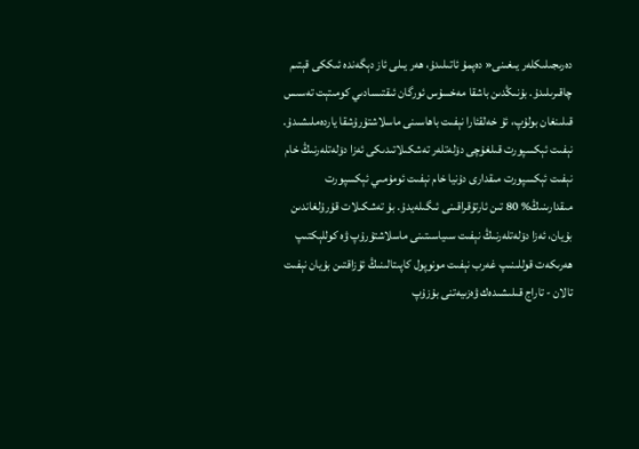دەرىجىلىكلەر يىغىنى« دەپمۇ ئاتىلىدۇ، ھەر يىلى ئاز دېگەندە ئىككى قېتىم چاقىرىلىدۇ. بۇنىڭدىن باشقا مەخسۇس ئورگان ئىقتىسادىي كومىتېت تەسىس قىلىنغان بولۇپ، ئۇ خەلقئارا نېفىت باھاسىنى ماسلاشتۇرۇشقا ياردەملىشىدۇ.
نېفىت ئېكسپورت قىلغۇچى دۆلەتلەر تەشكىلاتىدىكى ئەزا دۆلەتلەرنىڭ خام نېفىت ئېكسپورت مىقدارى دۇنيا خام نېفىت ئومۇمىي ئېكسپورت مىقدارىنىڭ% 80 تىن ئارتۇقراقىنى ئىگىلەيدۇ. بۇ تەشكىلات قۇرۇلغاندىن بۇيان، ئەزا دۆلەتلەرنىڭ نېفىت سىياسىتىنى ماسلاشتۇرۇپ ۋە كوللېكتىپ ھەرىكەت قوللىنىپ غەرب نېفىت مونوپول كاپىتالىنىڭ ئۇزاقتىن بۇيان نېفىت تالان - تاراج قىلىشىدەك ۋەزىيەتنى بۇزۇپ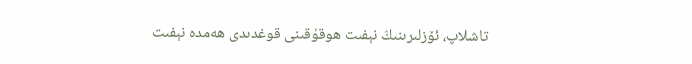تاشلاپ، ئۆزلىرىنىڭ نېفىت ھوقۇقىنى قوغدىدى ھەمدە نېفىت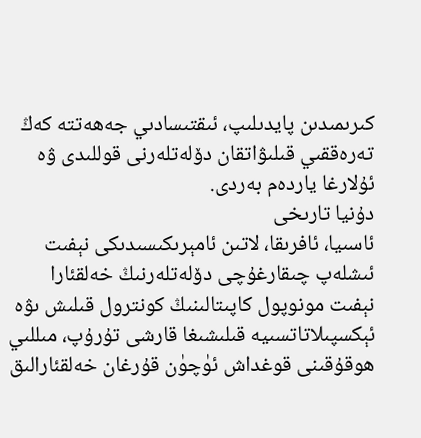كىرىمىدىن پايدىلىپ، ئىقتىسادىي جەھەتتە كەڭ تەرەققىي قىلىۋاتقان دۆلەتلەرنى قوللىدى ۋە ئۇلارغا ياردەم بەردى.
دۇنيا تارىخى
ئاسىيا، ئافرىقا، لاتىن ئامېرىكىسىدىكى نېفىت ئىشلەپ چىقارغۇچى دۆلەتلەرنىڭ خەلقئارا نېفىت مونوپول كاپىتالىنىڭ كونترول قىلىش ىۋە ئېكسپىلاتاتسىيە قىلىشىغا قارشى تۇرۇپ، مىللىي ھوقۇقىنى قوغداش ئۈچۈن قۇرغان خەلقئارالىق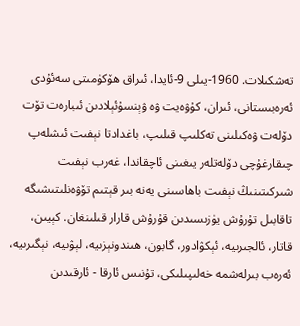تەشكىلات. 1960-يىلى 9-ئايدا، ئىراق ھۆكۈمىتى سەئۇدى ئەرەبىستانى، ئىران، كۇۋەيت ۋە ۋېنسۇئېلادىن ئىبارەت تۆت دۆلەت ۋەكىلىنى تەكلىپ قىلىپ، باغدادتا نېفىت ئىشلەپ چىقارغۇچى دۆلەتلەر يىغىنى ئاچقاندا، غەرب نېفىت شىركىتىنىڭ نېفىت باھاسىنى يەنە بىر قېتىم تۆۋەنلىتىشىگە تاقابىل تۇرۇش يۈزىسىدىن قۇرۇش قارار قىلىنغان. كېيىن، قاتار، ئالجىرىيە، ئېكۋادور، گابون، ھىندونېزىيە، لېۋىيە، نېگىرىيە، ئەرەب بىرلەشمە خەلىپىلىكى، تۇنىس ئارقا - ئارقىدىن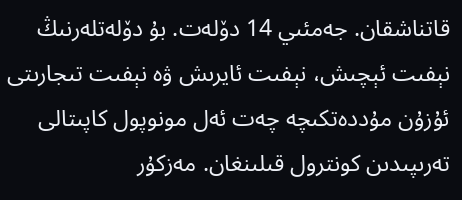قاتناشقان. جەمئىي 14 دۆلەت. بۇ دۆلەتلەرنىڭ نېفىت ئېچىش، نېفىت ئايرىش ۋە نېفىت تىجارىتى ئۇزۇن مۇددەتكىچە چەت ئەل مونوپول كاپىتالى تەرىپىدىن كونترول قىلىنغان. مەزكۇر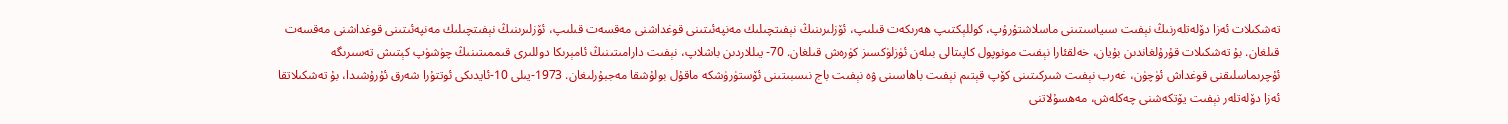تەشكىلات ئەزا دۆلەتلەرنىڭ نېفىت سىياسىتىنى ماسلاشتۇرۇپ، كوللېكتىپ ھەرىكەت قىلىپ، ئۆزلىرىنىڭ نېفىتچىلىك مەنپەئىتىنى قوغداشنى مەقسەت قىلىپ، ئۆزلىرىنىڭ نېفىتچىلىك مەنپەئىتىنى قوغداشنى مەقسەت قىلغان. بۇ تەشكىلات قۇرۇلغاندىن بۇيان، خەلقئارا نېفىت مونوپول كاپىتالى بىلەن ئۈزلۈكسىز كۈرەش قىلغان. 70- يىللاردىن باشلاپ، نېفىت دارامىتىنىڭ ئامېرىكا دوللىرى قىممىتىنىڭ چۈشۈپ كېتىش تەسىرىگە ئۇچرىماسلىقنى قوغداش ئۈچۈن، غەرب نېفىت شىركىتىنى كۆپ قېتىم نېفىت باھاسىنى ۋە نېفىت باج نىسبىتىنى ئۆستۈرۈشكە ماقۇل بولۇشقا مەجبۇرلىغان. 1973-يىلى 10-ئايدىكى ئوتتۇرا شەرق ئۇرۇشىدا، بۇ تەشكىلاتقا ئەزا دۆلەتلەر نېفىت يۆتكەشنى چەكلەش، مەھسۇلاتنى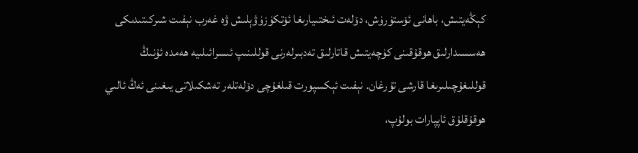كېڭەيتىش، باھانى ئۆستۈرۈش، دۆلەت ئىختىيارىغا ئۆتكۈزۈۋېلىش ۋە غەرب نېفىت شىركىتىدىكى ھەسسىدارلىق ھوقۇقىنى كۈچەيتىش قاتارلىق تەدبىرلەرنى قوللىنىپ ئىسرائىلىيە ھەمدە ئۇنىڭ قوللىغۇچىلىرىغا قارشى تۇرغان. نېفىت ئېكسپورت قىلغۇچى دۆلەتلەر تەشكىلاتى يىغىنى ئەڭ ئالىي ھوقۇقلۇق ئاپپارات بولۇپ،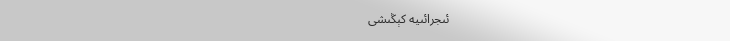ئىجرائىيە كېڭىشى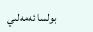بولسا ئەمەلىي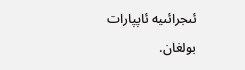ئىجرائىيە ئاپپارات بولغان.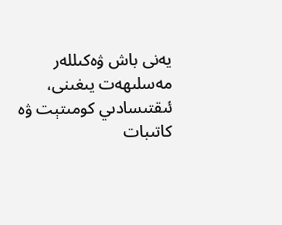يەنى باش ۋەكىللەر مەسلىھەت يىغىنى، ئىقتىسادىي كومىتېت ۋە كاتىبات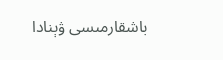باشقارمىسى ۋېنادا